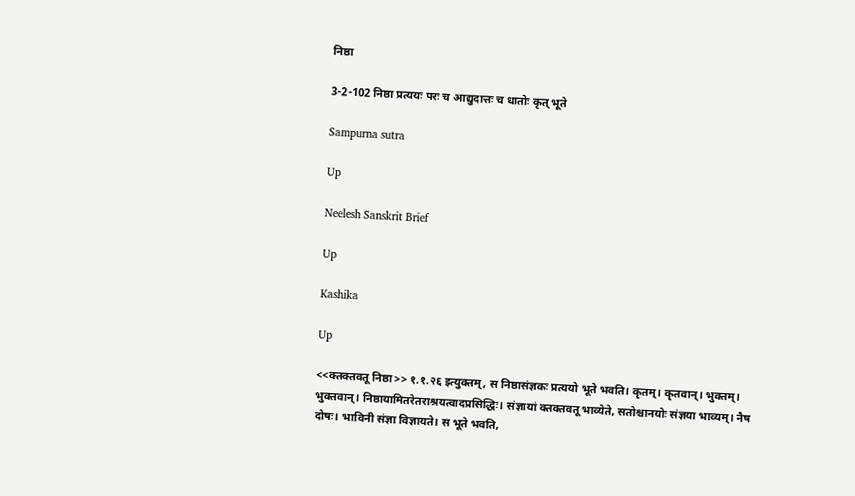निष्ठा

3-2-102 निष्ठा प्रत्ययः परः च आद्युदात्तः च धातोः कृत् भूते

Sampurna sutra

Up

Neelesh Sanskrit Brief

Up

Kashika

Up

<<क्तक्तवतू निष्ठा>> १.१.२६ इत्युक्तम्, स निष्ठासंज्ञकः प्रत्ययो भूते भवति। कृतम्। कृतवान्। भुक्तम्। भुक्तवान्। निष्ठायामितरेतराश्रयत्वादप्रसिद्धिः। संज्ञायां क्तक्तवतू भाव्येते, सतोश्चानयोः संज्ञया भाव्यम्। नैष दोषः। भाविनी संज्ञा विज्ञायते। स भूते भवति,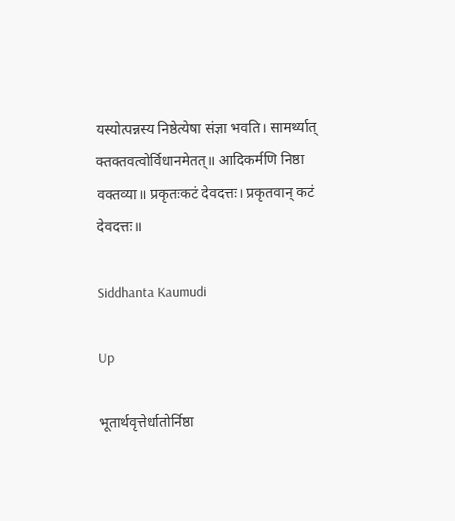यस्योत्पन्नस्य निष्ठेत्येषा संज्ञा भवति। सामर्थ्यात् क्तक्तवत्वोर्विधानमेतत्॥ आदिकर्मणि निष्ठा वक्तव्या॥ प्रकृतःकटं देवदत्तः। प्रकृतवान् कटं देवदत्तः॥

Siddhanta Kaumudi

Up

भूतार्थवृत्तेर्धातोर्निष्ठा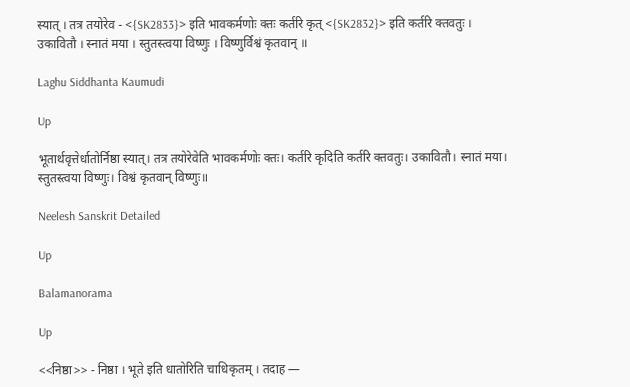स्यात् । तत्र तयोरेव - <{SK2833}> इति भावकर्मणोः क्तः कर्तरि कृत् <{SK2832}> इति कर्तरि क्तवतुः । उकावितौ । स्नातं मया । स्तुतस्त्वया विष्णुः । विष्णुर्विश्वं कृतवान् ॥

Laghu Siddhanta Kaumudi

Up

भूतार्थवृत्तेर्धातोर्निष्ठा स्यात्। तत्र तयोरेवेति भावकर्मणोः क्तः। कर्तरि कृदिति कर्तरि क्तवतुः। उकावितौ। स्नातं मया। स्तुतस्त्वया विष्णुः। विश्वं कृतवान् विष्णुः॥

Neelesh Sanskrit Detailed

Up

Balamanorama

Up

<<निष्ठा>> - निष्ठा । भूते इति धातोरिति चाधिकृतम् । तदाह —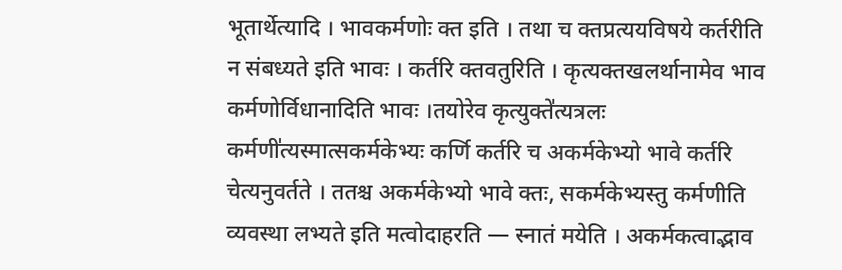भूतार्थेत्यादि । भावकर्मणोः क्त इति । तथा च क्तप्रत्ययविषये कर्तरीति न संबध्यते इति भावः । कर्तरि क्तवतुरिति । कृत्यक्तखलर्थानामेव भाव कर्मणोर्विधानादिति भावः ।तयोरेव कृत्युक्ते॑त्यत्रलः कर्मणी॑त्यस्मात्सकर्मकेभ्यः कर्णि कर्तरि च अकर्मकेभ्यो भावे कर्तरि चेत्यनुवर्तते । ततश्च अकर्मकेभ्यो भावे क्तः, सकर्मकेभ्यस्तु कर्मणीति व्यवस्था लभ्यते इति मत्वोदाहरति — स्नातं मयेति । अकर्मकत्वाद्भाव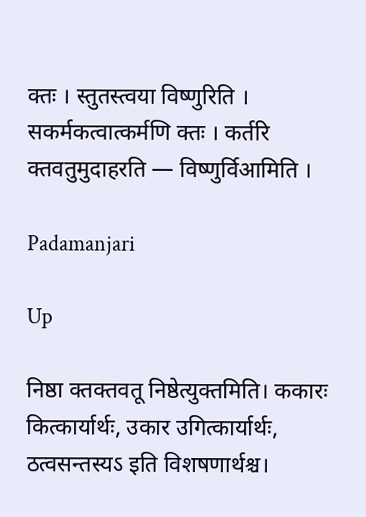क्तः । स्तुतस्त्वया विष्णुरिति । सकर्मकत्वात्कर्मणि क्तः । कर्तरि क्तवतुमुदाहरति — विष्णुर्विआमिति ।

Padamanjari

Up

निष्ठा क्तक्तवतू निष्ठेत्युक्तमिति। ककारः कित्कार्यार्थः, उकार उगित्कार्यार्थः, ठत्वसन्तस्यऽ इति विशषणार्थश्च।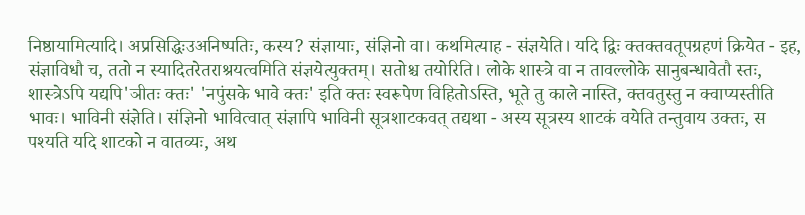निष्ठायामित्यादि। अप्रसिद्धिःउअनिष्पतिः, कस्य? संज्ञायाः, संज्ञिनो वा। कथमित्याह - संज्ञयेति। यदि द्विः क्तक्तवतूपग्रहणं क्रियेत - इह, संज्ञाविधौ च, ततो न स्यादितरेतराश्रयत्वमिति संज्ञयेत्युक्तम्। सतोश्च तयोरिति। लोके शास्त्रे वा न तावल्लोके सानुबन्धावेतौ स्तः, शास्त्रेऽपि यद्यपि'ञीतः क्तः' 'नपुंसके भावे क्तः' इति क्तः स्वरूपेण विहितोऽस्ति, भूते तु काले नास्ति, क्तवतुस्तु न क्वाप्यस्तीति भावः। भाविनी संज्ञेति। संज्ञिनो भावित्वात् संज्ञापि भाविनी सूत्रशाटकवत् तद्यथा - अस्य सूत्रस्य शाटकं वयेति तन्तुवाय उक्तः, स पश्यति यदि शाटको न वातव्यः, अथ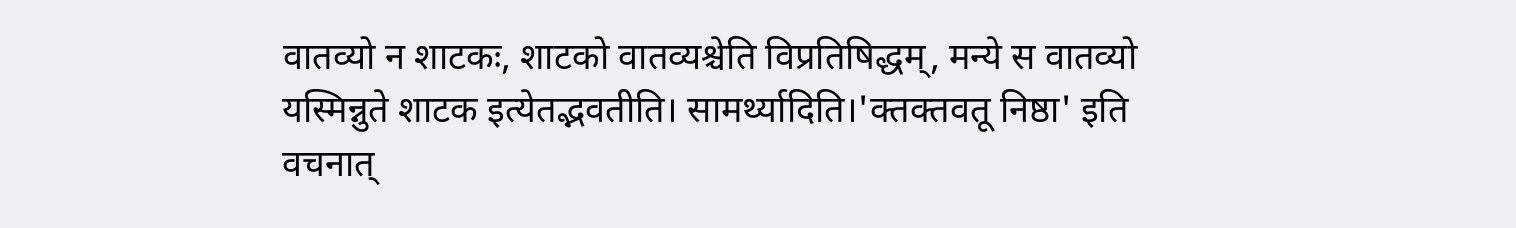वातव्यो न शाटकः, शाटको वातव्यश्चेति विप्रतिषिद्धम्, मन्ये स वातव्यो यस्मिन्नुते शाटक इत्येतद्भवतीति। सामर्थ्यादिति।'क्तक्तवतू निष्ठा' इति वचनात्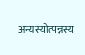अन्यस्योत्पन्नस्य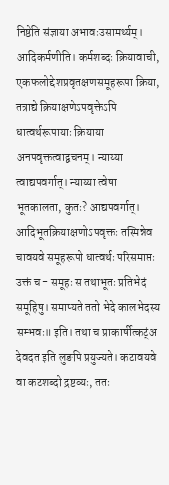निष्ठेति संज्ञाया अभावःउसामर्थ्यम्। आदिकर्मणीति। कर्मशब्दः क्रियावाची, एकफलोद्देशप्रवृतक्षणसमूहरूपा क्रिया, तत्राद्ये क्रियाक्षणेऽपवृक्तेऽपि धात्वर्थरूपायाः क्रियाया अनपवृक्तत्वाद्वचनम्। न्याय्या त्वाद्यपवर्गात्। न्याय्या त्वेषा भूतकालता, कुतः? आद्यपवर्गात्। आदिभूतक्रियाक्षणोऽपवृक्तः तस्मिन्नेव चावयवे समूहरूपो धात्वर्थः परिसमाप्तः उक्तं च - समूहः स तथाभूतः प्रतिभेदं समूहिषु। समाप्यते ततो भेदे कालभेदस्य सम्भवः॥ इति। तथा च प्राकार्षीत्कट्ंअ देवदत इति लुङपि प्रयुज्यते। कटावयवे वा कटशब्दो द्रष्टव्यः, ततः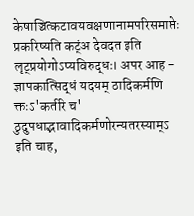केषाञ्चित्कटावयवक्षणानामपरिसमाप्तेः प्रकरिष्यति कट्ंअ देवदत इति लृट्प्रयोगोऽप्यविरुद्धः। अपर आह - ज्ञापकात्सिद्धं यदयम् ठादिकर्मणि क्तःऽ'कर्तरि च' ठुदुपधाद्भावादिकर्मणोरन्यतरस्याम्ऽ इति चाह,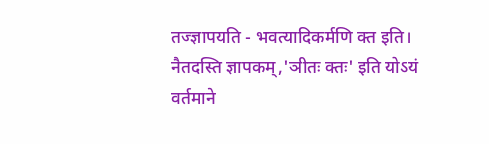तज्ज्ञापयति - भवत्यादिकर्मणि क्त इति। नैतदस्ति ज्ञापकम्,'ञीतः क्तः' इति योऽयं वर्तमाने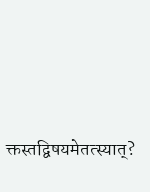क्तस्तद्विषयमेतत्स्यात्?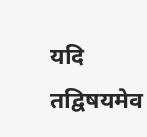यदि तद्विषयमेव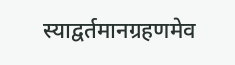स्याद्वर्तमानग्रहणमेव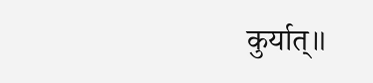कुर्यात्॥